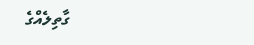ގާތިލެއްގެ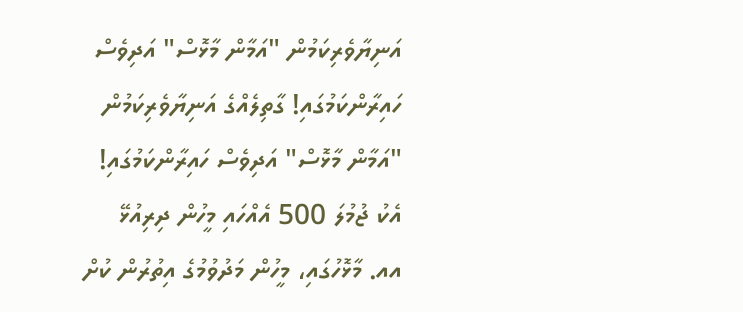އަނިޔާވެރިކަމުން "އަމާން މާޅޮސް" އަދިވެސް ހައިރާންކަމުގައި! ގާތިލެއްގެ އަނިޔާވެރިކަމުން "އަމާން މާޅޮސް" އަދިވެސް ހައިރާންކަމުގައި!
އެކު ޖުމުލަ 500 އެއްހައި މީހުން ދިރިއުޅޭ އއ. މާޅޮހުގައި، މީހުން މަދުވުމުގެ އިތުރުން ކުށް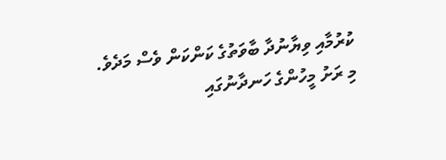ކުރުމާއި ވިޔާނުދާ ބާވަތުގެ ކަންކަން ވެސް މަދެވެ.
މި ރަށު މީހުންގެ ހަނދާނުގައި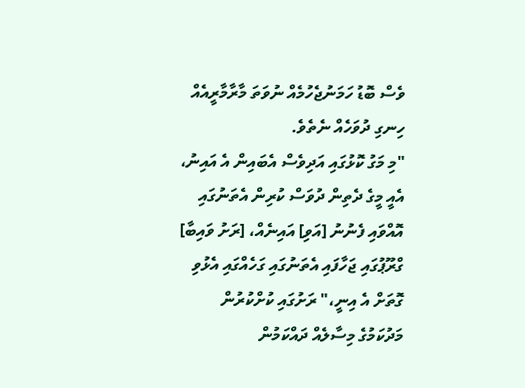ވެސް ބޮޑު ހަމަނުޖެހުމެއް ނުވަތަ މާރާމާރީއެއް ހިނގި ދުވަހެއް ނެތެވެ.
"މި މަގު ކޮޅުގައި އަދިވެސް އެބައިން އެ އައިނު، އެއީ މީގެ ދެތިން ދުވަސް ކުރިން އެތަނުގައި އޮއްވައި ފެނުނު [އަވި] އައިނެއް، [ރަށު ވައިބާ] ގްރޫޕުގައި ޖަހާފައި އެތަނުގައި ގަހެއްގައި އެޅުވި ގޮތަށް އެ އިނީ،" ރަށުގައި ކުށްކުރުން މަދުކަމުގެ މިސާލެއް ދައްކަމުން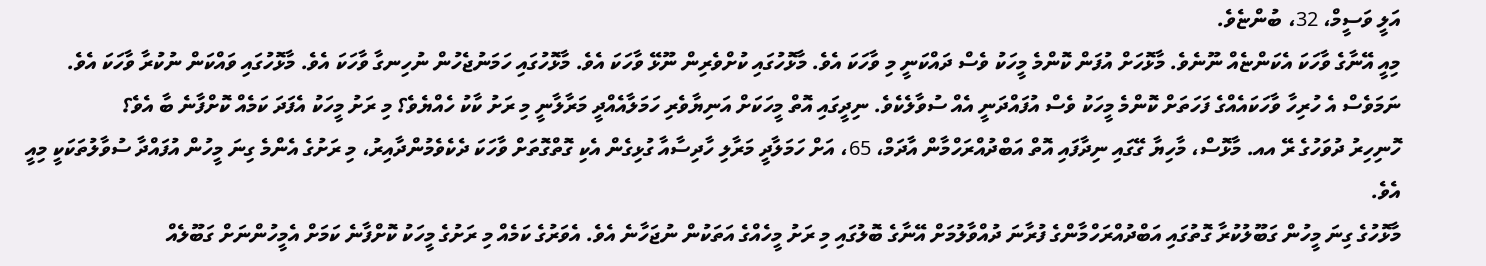އަލީ ވަސީމް، 32، ބުންޏެވެ.
މިއީ އޭނާގެ ވާހަކަ އެކަންޏެއް ނޫނެވެ. މާޅޮހަށް އުފަން ކޮންމެ މީހަކު ވެސް ދައްކަނީ މި ވާހަކަ އެވެ. މާޅޮހުގައި ކުށްވެރިން ނޫޅޭ ވާހަކަ އެވެ. މާޅޮހުގައި ހަމަނުޖެހުން ނުހިނގާ ވާހަކަ އެވެ. މާޅޮހުގައި ވައްކަން ނުކުރާ ވާހަކަ އެވެ.
ނަމަވެސް އެ ހުރިހާ ވާހަކައެއްގެ ފަހަތަށް ކޮންމެ މީހަކު ވެސް އުފައްދަނީ އެއް ސުވާލެކެވެ. ނިދީގައި އޮތް މީހަކަށް އަނިޔާވެރި ހަމަލާއެއްދީ މަރާލާނީ މި ރަށު ކާކު ހެއްޔެވެ؟ މި ރަށު މީހަކު އެފަދަ ކަމެއް ކޮށްފާނެ ބާ އެވެ؟
ހޮނިހިރު ދުވަހުގެ ރޭ އއ. މާޅޮސް، މާހިޔާ ގޭގައި ނިދާފައި އޮތް އަބްދުއްރަހްމާން އާދަމް، 65، އަށް ހަމަލާދީ މަރާލި ހާދިސާއާ ގުޅިގެން އެކި ގޮތްގޮތަށް ވާހަކަ ދެކެވެމުންދާއިރު، މި ރަށުގެ އެންމެ ގިނަ މީހުން އުފައްދާ ސުވާލުތަކަކީ މިއީ އެވެ.
މާޅޮހުގެ ގިނަ މީހުން ގަބޫލުކުރާ ގޮތުގައި އަބްދުއްރަހްމާންގެ ފުރާނަ ދުއްވާލުމަށް އޭނާގެ ބޮލުގައި މި ރަށު މީހެއްގެ އަތަކުން ނުޖަހާނެ އެވެ. އެވަރުގެ ކަމެއް މި ރަށުގެ މީހަކު ކޮށްފާނެ ކަމަށް އެމީހުންނަށް ގަބޫލެއް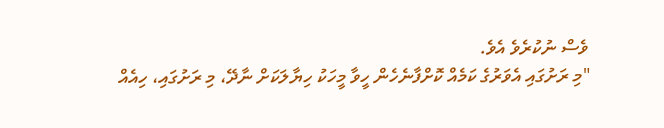ވެސް ނުކުރެވެ އެވެ.
"މި ރަށުގައި އެވަރުގެ ކަމެއް ކޮށްފާނެހެން ހީވާ މީހަކު ހިޔާލަކަށް ނާދޭ، މި ރަށުގައި، ހިއެއް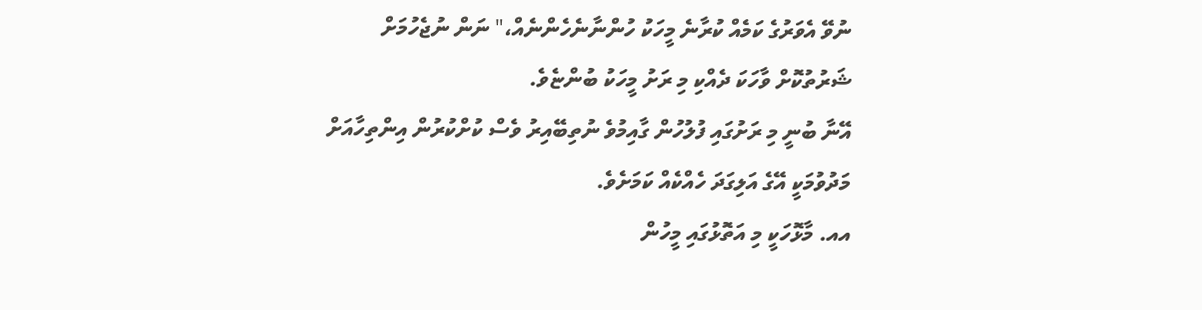ނުވޭ އެވަރުގެ ކަމެއް ކުރާނެ މީހަކު ހުންނާނެހެންނެއް،" ނަން ނުޖެހުމަށް ޝަރުތުކޮށް ވާހަކަ ދެއްކި މި ރަށު މީހަކު ބުންޏެވެ.
އޭނާ ބުނީ މި ރަށުގައި ފުލުހުން ގާއިމުވެ ނުތިބޭއިރު ވެސް ކުށްކުރުން އިންތިހާއަށް މަދުވުމަކީ އޭގެ އަލިގަދަ ހެއްކެއް ކަމަށެވެ.
އއ. މާޅޮހަކީ މި އަތޮޅުގައި މީހުން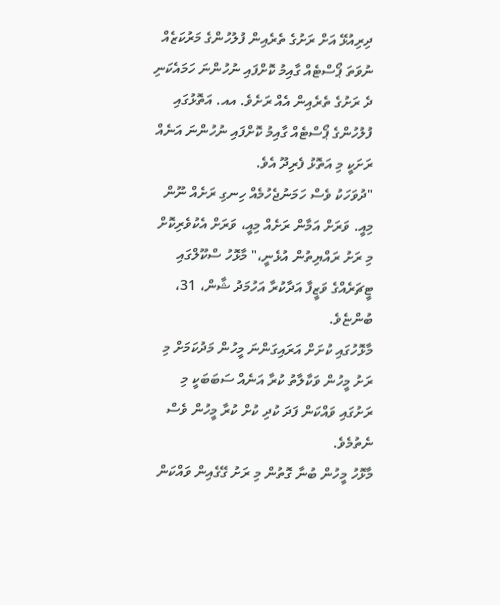ދިރިއުޅޭ އަށް ރަށުގެ ތެރެއިން ފުލުހުންގެ މަރުކަޒެއް ނުވަތަ ޕޯސްޓެއް ގާއިމު ކޮށްފައި ނުހުންނަ ހަމައެކަނި ދެ ރަށުގެ ތެރެއިން އެއް ރަށެވެ. އއ. އަތޮޅުގައި ފުލުހުންގެ ޕޯސްޓެއް ގާއިމު ކޮށްފައި ނުހުންނަ އަނެއް ރަށަކީ މި އަތޮޅު ފެރިދޫ އެވެ.
"ދުވަހަކު ވެސް ހަމަނުޖެހުމެއް ހިނގި ރަށެއް ނޫން މިއީ. ވަރަށް އަމާން ރަށެއް މިއީ، ވަރަށް އެކުވެރިކޮށް މި ރަށު ރައްޔިތުން އުޅެނީ،" މާޅޮހު ސްކޫލްގައި ޓީޗަރެއްގެ ވަޒީފާ އަދާކުރާ އަހުމަދު ޝާން، 31، ބުންޏެވެ.
މާޅޮހުގައި ކުށަށް އަރައިގަންނަ މީހުން މަދުކަމަށް މި ރަށު މީހުން ވަކާލާތު ކުރާ އަނެއް ސަބަބަކީ މި ރަށުގައި ވައްކަން ފަދަ ކުދި ކުށް ކުރާ މީހުން ވެސް ނެތުމެވެ.
މާޅޮހު މީހުން ބުނާ ގޮތުން މި ރަށު ގޭގެއިން ވައްކަން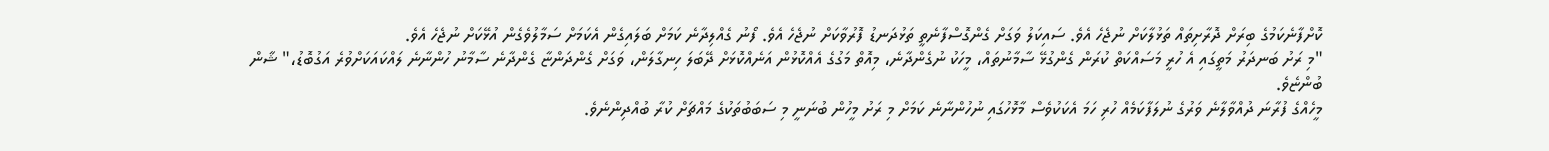ކޮށްފާނެކަމުގެ ބިރަށް ދޮރާށިތައް ތަޅުލާކަށް ނުޖެހެ އެވެ. ސައިކަލު ވަގަށް ގެންގޮސްފާނެތީ ތަޅުދަނޑު ފޮރުވާކަށް ނުޖެހެ އެވެ. ފޯނު ގެއްލިދާނެ ކަމަށް ބަލައިގެން އެކަމަށް ސަމާލުވެގެން އުޅޭކަށް ނުޖެހެ އެވެ.
"މި ރަށު ބަނދަރު މަތީގައި އެ ހުރީ މަސައްކަތް ކުރަން ގެންގުޅޭ ސާމާނުތައް، މީހަކު ނުގެންދާނެ، މިއޮތް މަގުގެ އެއްކޮޅުން އަނެއްކޮޅަށް ދޭބަލަ ހިނގާލަން، ވަގަށް ގެންދަންޏާ ގެންދާނެ ސާމާނު ހުންނާނެ ލައްކައަކަށްވުރެ އަގުބޮޑު،" ޝާން ބުންޏެވެ.
މީހެއްގެ ފުރާނަ ދުއްވާލާނެ ވަރުގެ ނުލަފާކަމެއް ހުރި ހަމަ އެކަކުވެސް މާޅޮހުގައި ނުހުންނާނެ ކަމަށް މި ރަށު މީހުން ބުނަނީ މި ސަބަބުތަކުގެ މައްޗަށް ކުރާ ބުއްދިންނެވެ.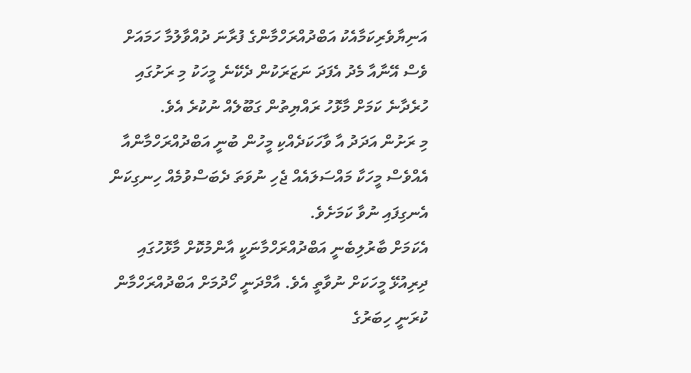އަނިޔާވެރިކަމާއެކު އަބްދުއްރަހްމާންގެ ފުރާނަ ދުއްވާލުމާ ހަމައަށް ވެސް އޭނާއާ މެދު އެފަދަ ނަޒަރަކުން ދެކޭނެ މީހަކު މި ރަށުގައި ހުރެދާނެ ކަމަށް މާޅޮހު ރައްޔިތުން ގަބޫލެއް ނުކުރެ އެވެ.
މި ރަށުން އަދަދު އާ ވާހަކަދެއްކި މީހުން ބުނީ އަބްދުއްރަހްމާންއާ އެއްވެސް މީހަކާ މައްސަލައެއް ޖެހި ނުވަތަ ދެބަސްވުމެއް ހިނގިކަން އެނގިފައި ނުވާ ކަމަށެވެ.
އެކަމަށް ބާރުލިބެނީ އަބްދުއްރަހްމާނަކީ އާންމުކޮށް މާޅޮހުގައި ދިރިއުޅޭ މީހަކަށް ނުވާތީ އެވެ. އާމްދަނީ ހޯދުމަށް އަބްދުއްރަހްމާން ކުރަނީ ހިބަރުގެ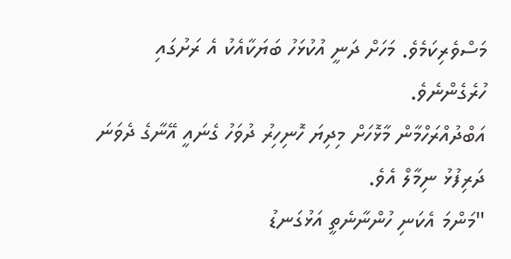މަސްވެރިކަމެވެ. މަހަށް ދަނީ އުކުޅަހު ބަޔަކާއެކު އެ ރަށުގައި ހުރެގެންނެވެ.
އަބްދުއްރަހްމާން މާޅޮހަށް މިދިޔަ ހޮނިހިރު ދުވަހު ގެނައީ އޭނާގެ ދެވަނަ ދަރިފުޅު ނިމާލް އެވެ.
"މަންމަ އެކަނި ހުންނާނެތީ އަޅުގަނޑު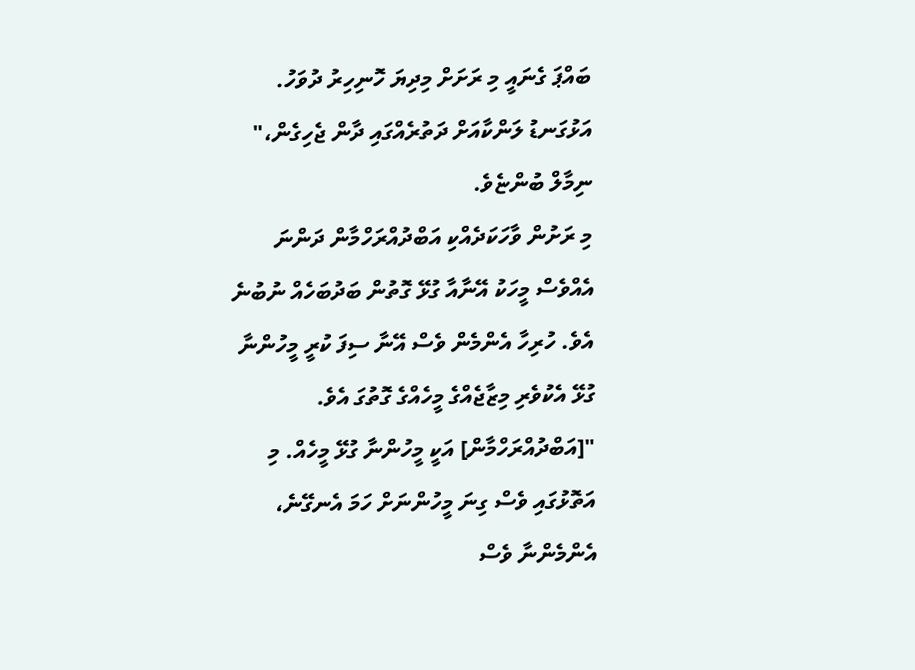ބައްޕަ ގެނައީ މި ރަށަށް މިދިޔަ ހޮނިހިރު ދުވަހު. އަޅުގަނޑު ލަންކާއަށް ދަތުރެއްގައި ދާން ޖެހިގެން،" ނިމާލް ބުންޏެވެ.
މި ރަށުން ވާހަކަދެއްކި އަބްދުއްރަހްމާން ދަންނަ އެއްވެސް މީހަކު އޭނާއާ ގުޅޭ ގޮތުން ބަދުބަހެއް ނުބުނެ އެވެ. ހުރިހާ އެންމެން ވެސް އޭނާ ސިފަ ކުރީ މީހުންނާ ގުޅޭ އެކުވެރި މިޒާޖެއްގެ މީހެއްގެ ގޮތުގަ އެވެ.
"[އަބްދުއްރަހްމާން] އަކީ މީހުންނާ ގުޅޭ މީހެއް. މި އަތޮޅުގައި ވެސް ގިނަ މީހުންނަށް ހަމަ އެނގޭނެ، އެންމެންނާ ވެސް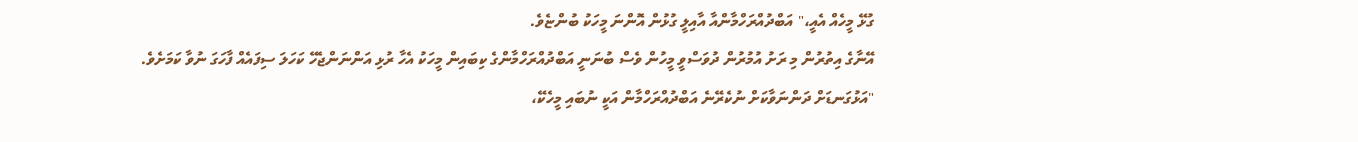ގުޅޭ މީހެއް އެއީ،" އަބްދުއްރަހްމާންއާ އާއިލީ ގުޅުން އޮންނަ މީހަކު ބުންޏެވެ.
އޭނާގެ އިތުރުން މި ރަށު އުމުރުން ދުވަސްވީ މީހުން ވެސް ބުނަނީ އަބްދުއްރަހްމާންގެ ކިބައިން މީހަކު އެހާ ރުޅި އަންނަންޖެހޭ ކަހަލަ ސިފައެއް ފާހަގަ ނުވާ ކަމަށެވެ.
"އަޅުގަނޑަށް ދަންނަވާކަށް ނުކެރޭނެ އަބްދުއްރަހްމާން އަކީ ނުބައި މީހެކޭ،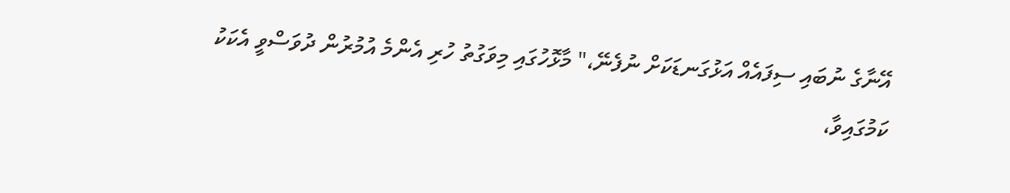އޭނާގެ ނުބައި ސިފައެއް އަޅުގަނޑަކަށް ނުފެނޭ،" މާޅޮހުގައި މިވަގުތު ހުރި އެންމެ އުމުރުން ދުވަސްވީ އެކަކު ކަމުގައިވާ،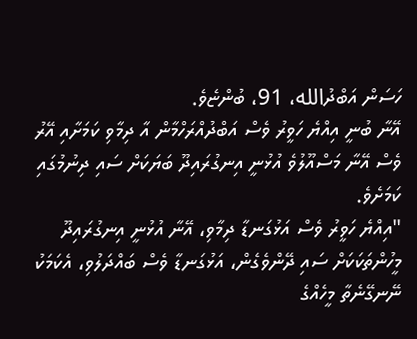ހަސަން އަބްދުالله، 91، ބުންޏެވެ.
އޭނާ ބުނީ އިއްޔެ ހަވީރު ވެސް އަބްދުއްރަހްމާން އާ ދިމާވި ކަމަށާއި އޭރު ވެސް އޭނާ މަސްއޫލުވެ އުޅުނީ އިނގުރައިދޫ ބަޔަކަށް ސައި ދިނުމުގައި ކަމަށެވެ.
"އިއްޔެ ހަވީރު ވެސް އަޅުގަނޑާ ދިމާވި، އޭނާ އުޅުނީ އިނގުރައިދޫ މީހުންތަކަކަށް ސައި ދޭންވެގެން، އަޅުގަނޑާ ވެސް ބައްދަލުވި، އެކަމަކު ނޭނގޭނެތާ މީހެއްގެ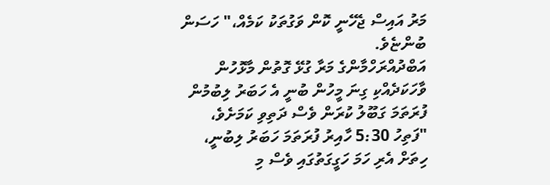މަރު އައިސް ޖެހޭނީ ކޮން ވަގުތަކު ކަމެއް،" ހަސަން ބުންޏެވެ.
އަބްދުއްރަހްމާންގެ މަރާ ގުޅޭ ގޮތުން މާޅޮހުން ވާހަކަދެއްކި ގިނަ މީހުން ބުނީ އެ ހަބަރު ލިބުމުން ފުރަތަމަ ގަބޫލު ކުރަން ވެސް ދަތިވި ކަމަށެވެ،
"ފަތިހު 5:30 ހާއިރު ފުރަތަމަ ހަބަރު ލިބުނީ، ހިތަށް އެރި ހަމަ ހަގީގަތުގައި ވެސް މި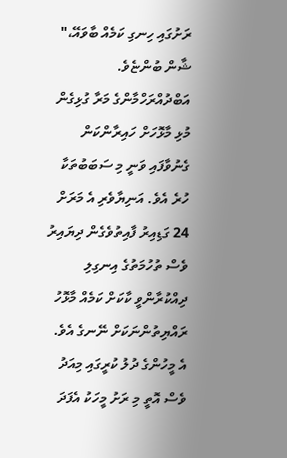ރަށުގައި ހިނގި ކަމެއް ބާވައޭ،" ޝާން ބުންޏެވެ.
އަބްދުއްރަހްމާންގެ މަރާ ގުޅިގެން މުޅި މާޅޮހަށް ހައިރާންކަން ގެނުވާފައި ވަނީ މި ސަބަބުތަކާ ހުރެ އެވެ. އަނިޔާވެރި އެ މަރަށް 24 ގަޑިއިރު ފާއިތުވެގެން ދިޔައިރު ވެސް ތުހުމަތުގެ އިނގިލި ދިއްކުރާންވީ ކާކަށް ކަމެއް މާޅޮހު ރައްޔިތުންނަކަށް ނޭނގެ އެވެ.
އެ މީހުންގެ ދުލު ކުރީގައި މިއަދު ވެސް އޮތީ މި ރަށު މީހަކު އެފަދަ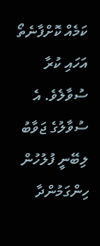ކަމެއް ކޮށްފާނެތޯ އަހައި ކުރާ ސުވާލެވެ. އެ ސުވާލުގެ ޖަވާބު ލިބޭނީ ފުލުހުން ހިންގަމުންދާ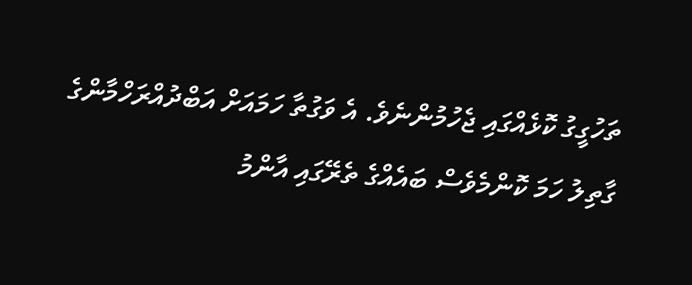ތަހުގީގު ކޮޅެއްގައި ޖެހުމުންނެވެ. އެ ވަގުތާ ހަމައަށް އަބްދުއްރަހްމާންގެ ގާތިލު ހަމަ ކޮންމެވެސް ބައެއްގެ ތެރޭގައި އާންމު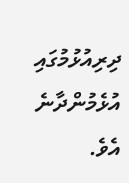ދިރިއުޅުމުގައި އުޅެމުންދާނެ އެވެ.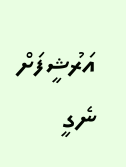އަރުޝީފަށް ނެގީ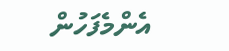އެންމެފަހުން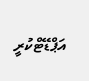އަޕްޑޭޓްކުރީ